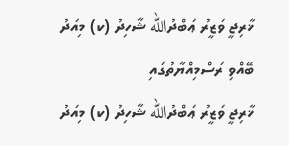ޚާރިޖީ ވަޒީރު ޢަބްދުالله ޝާހިދު (ކ) މިއަދު ބޭއްވި ރަސްމިއްޔާތުގައި
ޚާރިޖީ ވަޒީރު ޢަބްދުالله ޝާހިދު (ކ) މިއަދު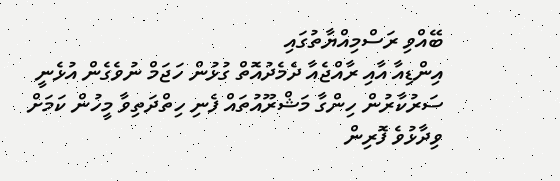ބޭއްވި ރަސްމިއްޔާތުގައި
އިންޑިއާ އާއި ރާއްޖެއާ ދެމެދުއޮތް ގުޅުން ހަޖަމް ނުވެގެން އުޅެނީ ސަރުކާރުން ހިންގާ މަޝްރޫއުތައް ފެނި ހިތްދަތިވާ މީހުން ކަމަށް ވިދާޅުވެ ފޮރިން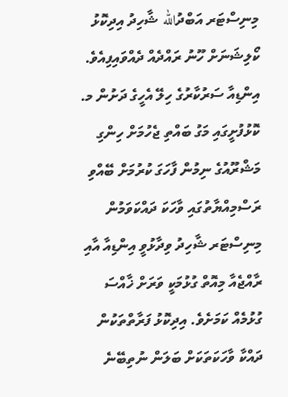މިނިސްޓަރ އަބްދުالله ޝާހިދު އިދިކޮޅު ކޯލިޝަނަށް ހޫނު ރައްދެއް ދެއްވައިފިއެވެ.
އިންޑިއާ ސަރުކާރުގެ ހިލޭ އެހީގެ ދަށުން މ. ކޮޅުފުށީގައި މަގު ބައްތި ޖެހުމަށް ހިންގި މަޝްރޫއުގެ ނިމުން ފާހަގަ ކުރުމަށް ބޭއްވި ރަސްމިއްޔާތުގައި ވާހަކަ ދައްކަވަމުން މިނިސްޓަރ ޝާހިދު ވިދާޅުވީ އިންޑިއާ އާއި ރާއްޖެއާ މިއޮތް ގުޅުމަކީ ވަރަށް ޚާއްސަ ގުޅުމެއް ކަމަށެވެ. އިދިކޮޅު ފަރާތްތަކުން ދައްކާ ވާހަކަތަކަށް ބަލަން ނުތިބޭނެ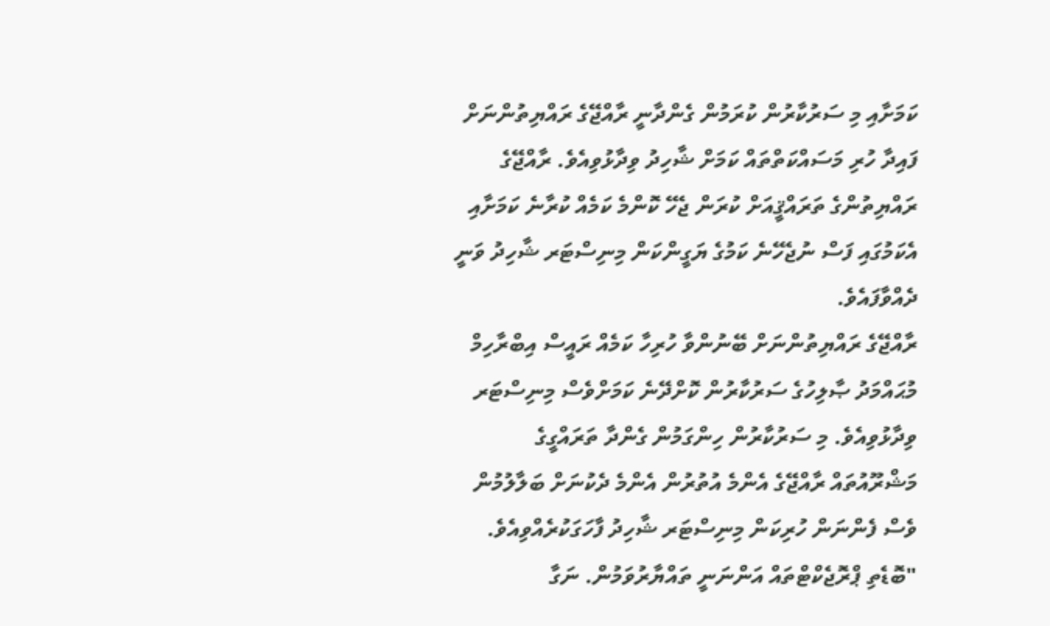ކަމަށާއި މި ސަރުކާރުން ކުރަމުން ގެންދާނީ ރާއްޖޭގެ ރައްޔިތުންނަށް ފައިދާ ހުރި މަސައްކަތްތައް ކަމަށް ޝާހިދު ވިދާޅުވިއެވެ. ރާއްޖޭގެ ރައްޔިތުންގެ ތަރައްޤީއަށް ކުރަން ޖެހޭ ކޮންމެ ކަމެއް ކުރާނެ ކަމަށާއި އެކަމުގައި ފަސް ނުޖެހޭނެ ކަމުގެ ޔަގީންކަން މިނިސްޓަރ ޝާހިދު ވަނީ ދެއްވާފައެވެ.
ރާއްޖޭގެ ރައްޔިތުންނަށް ބޭނުންވާ ހުރިހާ ކަމެއް ރައީސް އިބްރާހިމް މުޙައްމަދު ޞާލިހުގެ ސަރުކާރުން ކޮށްދޭނެ ކަމަށްވެސް މިނިސްޓަރ ވިދާޅުވިއެވެ. މި ސަރުކާރުން ހިންގަމުން ގެންދާ ތަރައްގީގެ މަޝްރޫއުތައް ރާއްޖޭގެ އެންމެ އުތުރުން އެންމެ ދެކުނަށް ބަލާލުމުން ވެސް ފެންނަން ހުރިކަން މިނިސްޓަރ ޝާހިދު ފާހަގަކުރެއްވިއެވެ.
"ބޮޑެތި ޕްރޮޖެކްޓްތައް އަންނަނީ ތައްޔާރުވަމުން. ނަގާ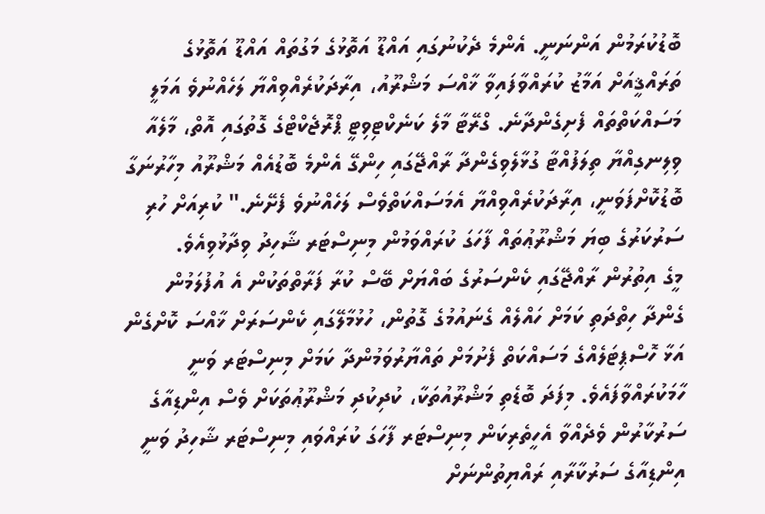ބޮޑުކުރަމުން އަންނަނީ. އެންމެ ދެކުނުގައި އައްޑޫ އަތޮޅުގެ މަގުތައް އައްޑޫ އަތޮޅުގެ ތަރައްޤީއަށް އަމާޒު ކުރައްވާފައިވާ ޚާއްސަ މަޝްރޫއު، އިރާދަކުރެއްވިއްޔާ ލަހެއްނުވެ އަމަލީ މަސައްކަތްތައް ފެށިގެންދާނެ. ގްރޭޓާ މާލެ ކަނެކްޓިވިޓީ ޕްރޮޖެކްޓްގެ ގޮތުގައި އޮތް، މާލެއާ ވިލިނގިއްޔާ ތިލަފުއްޓާ ގުޅާލެވިގެންދާ ރާއްޖޭގައި ހިންގޭ އެންމެ ބޮޑުއެއް މަޝްރޫއު މިހާރުނަގާ ބޮޑުކޮށްފަވަނީ، އިރާދަކުރެއްވިއްޔާ އެމަސައްކަތްވެސް ލަހެއްނުވެ ފެށޭނެ." ކުރިއަށް ހުރި ސަރުކަރުގެ ބިޔަ މަޝްރޫޢުތައް ފާހަގަ ކުރައްވަމުން މިނިސްޓަރ ޝާހިދު ވިދާޅުވިއެވެ.
މީގެ އިތުރުން ރާއްޖޭގައި ކެންސަރުގެ ބައްޔަށް ބޭސް ކުރާ ފަރާތްތަކުން އެ އުފުލަމުން ގެންދާ ހިތްދަތި ކަމަށް ހައްލެއް ގެނައުމުގެ ގޮތުން، ހުޅުމާލޭގައި ކެންސަރަށް ޚާއްސަ ކޮށްގެން އަޅާ ހޮސްޕިޓަލެއްގެ މަސައްކަތް ފެށުމަށް ތައްޔާރުވަމުންދާ ކަމަށް މިނިސްޓަރ ވަނީ ހާމަކުރައްވާފައެވެ. މިފަދަ ބޮޑެތި މަޝްރޫއުތަކާ، ކުދިކުދި މަޝްރޫޢުތަކަށް ވެސް އިންޑިއާގެ ސަރުކާރުން ވެދެއްވާ އެހީތެރިކަން މިނިސްޓަރ ފާހަގަ ކުރައްވައި މިނިސްޓަރ ޝާހިދު ވަނީ އިންޑިއާގެ ސަރުކާރާއި ރައްޔިތުންނަށް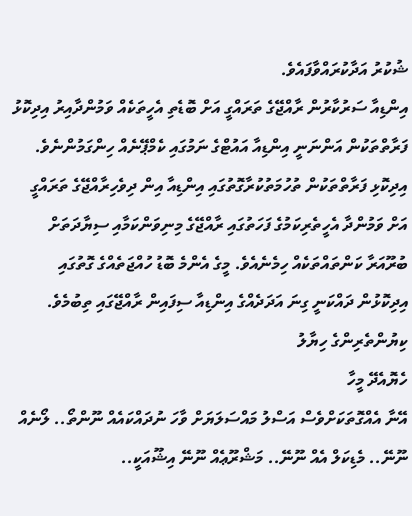ޝުކުރު އަދާކުރައްވާފައެވެ.
އިންޑިއާ ސަރުކާރުން ރާއްޖޭގެ ތަރައްގީ އަށް ބޮޑެތި އެހީތަކެއް ވަމުންދާއިރު އިދިކޮޅު ފަރާތްތަކުން އަންނަނީ އިންޑިއާ އައުޓްގެ ނަމުގައި ކެމްޕޭނެއް ހިންގަމުންނެވެ. އިދިކޮޅި ފަރާތްތަކުން ތުހުމަތުކުރާގޮތުގައި އިންޑިއާ އިން ދިވެހިރާއްޖޭގެ ތަރައްގީ އަށް ވަމުންދާ އެހީތެރިކަމުގެ ފަހަތުގައި ރާއްޖޭގެ މިނިވަންކަމާއި ސިޔާދަތަށް ބުރޫއަރާ ކަންތައްތަކެއް ހިމެނެއެވެ. މީގެ އެންމެ ބޮޑު ހުއްޖަތެއްގެ ގޮތުގައި އިދިކޮޅުން ދައްކަނީ ގިނަ އަދަދެއްގެ އިންޑިއާ ސިފައިން ރާއްޖޭގައި ތިބުމެވެ.
ކިޔުންތެރިންގެ ހިޔާލު
ހެޔޮއެދޭ މީހާ
އޭނާ އެއްގޮތަކަށްވެސް އަސްލު މައްސަލަޔަށް ވާހަ ނުދައްކައެއް ނޫންތޯ.. ލޯނެއް ނޫނޭ.. މެޑިކަލް އެއް ނޫނޭ.. މަޝްރޫޢެއް ނޫނޭ އިޝޫއަކީ..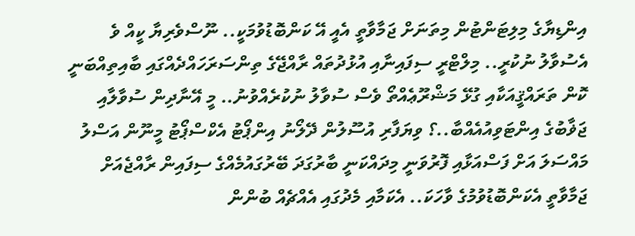އިންޑިޔާގެ މިލިޓަންޓުން މިތަނަށް ޖަމާވާތީ އެއީ އޭ ކަންބޮޑުވުމަކީ.. ނޫސްވެރިޔާ ކީއް ވެ އެސުވާލު ނުކުރީ.. މިލްޓްރީ ސިފައިނާއި އުޅުދުތައް ރާއްޖޭގެ ތިންސަރަހައްދެއްގައި ބާއިތިއްބަނީ ކޮން ތަރައްޤީއަކާއި ގުޅޭ މަޝްރޫޢެއްތޯ ވެސް ސުވާލު ނުކުރެއްވުނު.. މީ އޭނާދިން ސުވާލާއި ޖަޥާބުގެ އިންޓަވިއުއެއްބާ..؟ ވިޔަފާރި އުސޫލުން ދޭލޯނު އިންޕޯޓު އެކްސްޕޯޓު މީނޫން އަސްލު މައްސަލަ އަށް ފަސްއަޅާއި ފޮރުވަނީ މިދައްކަނީ ބާރުގަދަ ބޭރުގައުމެއްގެ ސިފައިން ރާއްޖެއަށް ޖަމާވާތީ އެކަންބޮޑުވުމުގެ ވާހަކަ.. އެކަމާއި މެދުގައި އެއްޗެއް ބުންން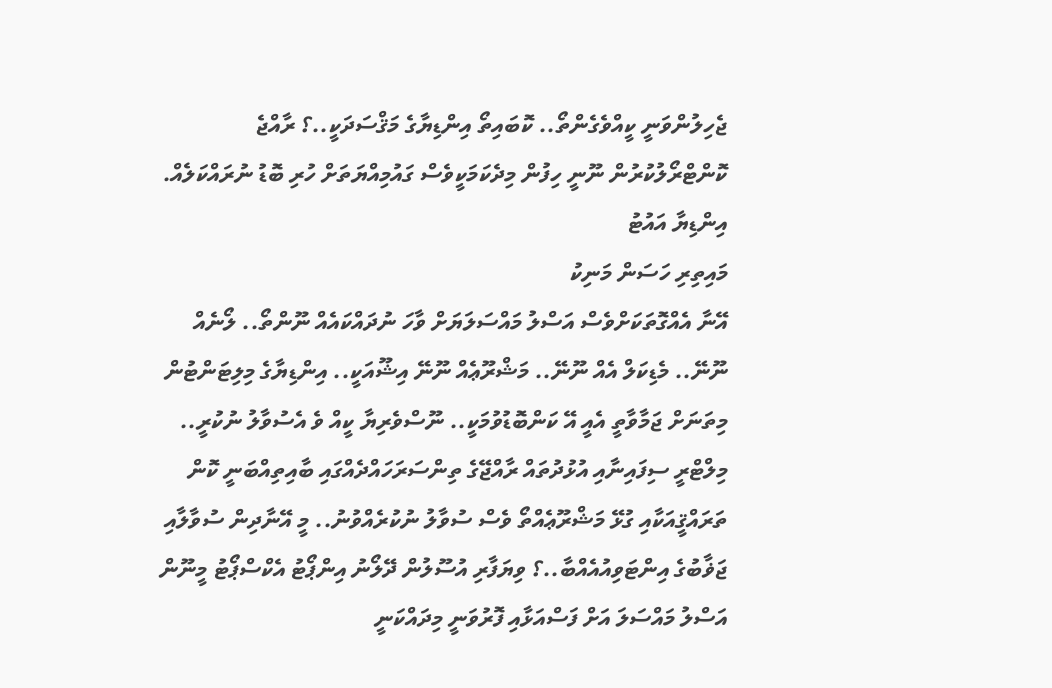ޖެހިލުންވަނީ ކީއްވެގެންތޯ.. ކޮބައިތޯ އިންޑިޔާގެ މަޤްސަދަކީ..؟ ރާއްޖެ ކޮންޓްރޯލުކުރުން ނޫނީ ހިފުން މިދެކަމަކީވެސް ގައުމިއްޔަތަށް ހުރި ބޮޑު ނުރައްކަލެއް. އިންޑިޔާ އައުޓު
މައިތިރި ހަސަން މަނިކު
އޭނާ އެއްގޮތަކަށްވެސް އަސްލު މައްސަލަޔަށް ވާހަ ނުދައްކައެއް ނޫންތޯ.. ލޯނެއް ނޫނޭ.. މެޑިކަލް އެއް ނޫނޭ.. މަޝްރޫޢެއް ނޫނޭ އިޝޫއަކީ.. އިންޑިޔާގެ މިލިޓަންޓުން މިތަނަށް ޖަމާވާތީ އެއީ އޭ ކަންބޮޑުވުމަކީ.. ނޫސްވެރިޔާ ކީއް ވެ އެސުވާލު ނުކުރީ.. މިލްޓްރީ ސިފައިނާއި އުޅުދުތައް ރާއްޖޭގެ ތިންސަރަހައްދެއްގައި ބާއިތިއްބަނީ ކޮން ތަރައްޤީއަކާއި ގުޅޭ މަޝްރޫޢެއްތޯ ވެސް ސުވާލު ނުކުރެއްވުނު.. މީ އޭނާދިން ސުވާލާއި ޖަޥާބުގެ އިންޓަވިއުއެއްބާ..؟ ވިޔަފާރި އުސޫލުން ދޭލޯނު އިންޕޯޓު އެކްސްޕޯޓު މީނޫން އަސްލު މައްސަލަ އަށް ފަސްއަޅާއި ފޮރުވަނީ މިދައްކަނީ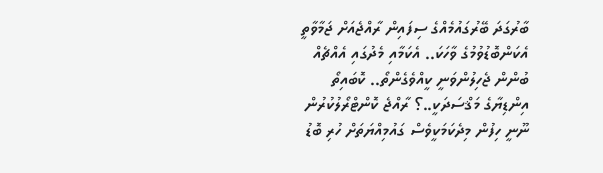ބާރުގަދަ ބޭރުގައުމެއްގެ ސިފައިން ރާއްޖެއަށް ޖަމާވާތީ އެކަންބޮޑުވުމުގެ ވާހަކަ.. އެކަމާއި މެދުގައި އެއްޗެއް ބުންން ޖެހިލުންވަނީ ކީއްވެގެންތޯ.. ކޮބައިތޯ އިންޑިޔާގެ މަޤްސަދަކީ..؟ ރާއްޖެ ކޮންޓްރޯލުކުރުން ނޫނީ ހިފުން މިދެކަމަކީވެސް ގައުމިއްޔަތަށް ހުރި ބޮޑު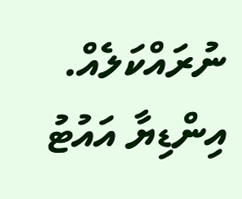ނުރައްކަލެއް. އިންޑިޔާ އައުޓު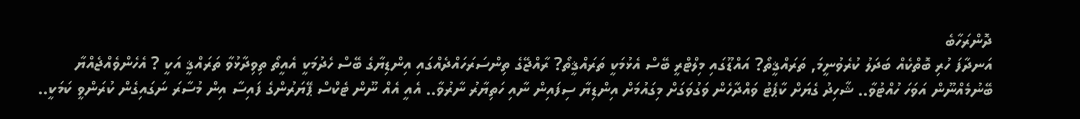ދޮންރަހާބެ
އަނދާފަ ހުރި ބޮތްކެއް ބަދަލު ކުރެވުނީމަ, ތަރައްޤީތޯ? އައްޑޫގައި މިލްޓްރީ ބޭސް އެޅުމަކީ ތަރައްޤީތޯ? ރާއްޖޭގެ ތިންސަރަހައްދެއްގައި އިންޑިޔާގެ ބޭސް ހެދުމަކީ އެއީތޯ ތިވިދާޅުވާ ތަރައްޤީ އަކީ ? އެހެންވެއްޖެއްޔާ ބޭނުމެއްނޫން އަވަހަ ހުއްޓުވާ.. ޝާހިދު ގެޔަށް ކާޕެޓު ވައްދާހެން ވަގުވަގަށް މިގައުމަށް އިންޑިޔާ ސިފައިން ނާއި ހަތިޔާރު ނާރުވާ.. އެއީ އެއް ނޫން ޓެކްސް ޕޭޔަރުންގެ ފައިސާ އިން މުސާރަ ނަގައިގެން ކުރަންވީ ކަމަކީ..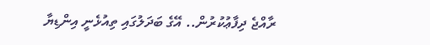ރާއްޖެ ދިފާޢުކުރުން.. އޭގެ ބަދަލުގައި ތިއުޅެނީ އިންޑިޔާ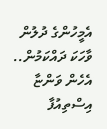އެމީހުންގެ ދުލުން ވާހަކަ ދައްކަމުން.. އެހެން ވަންޏާ އިސްތިއުފާ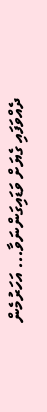ދެއްވަފައި ގެޔަށް ވަޑައިގަންނަވާ... އަހަރުމެން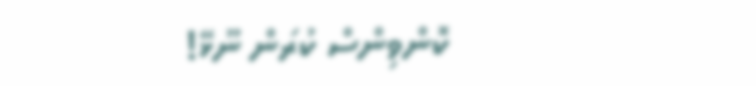ކޮންވިންސް ކުރަން ނޫޅޭ!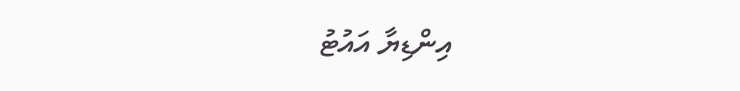އިންޑިޔާ އައުޓު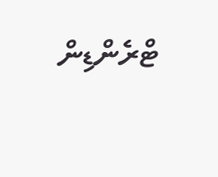ޓްރެންޑިން